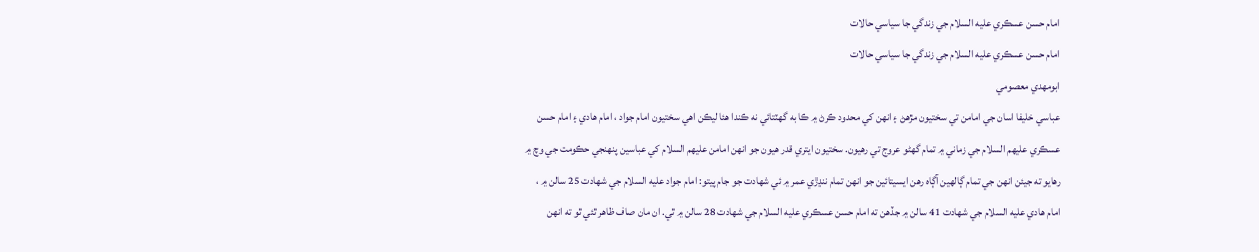امام حسن عسڪري عليه السلام جي زندگي جا سياسي حالات
امام حسن عسڪري عليه السلام جي زندگي جا سياسي حالات
ابومهدي معصومي
عباسي خليفا اسان جي امامن تي سختيون مڙهڻ ۽ انهن کي محدود ڪرڻ ۾ ڪا به گهٽتائي نه ڪندا هئا ليڪن اهي سختيون امام جواد ، امام هادي ۽ امام حسن عسڪري عليهم السلام جي زماني ۾ تمام گهڻو عروج تي رهيون. سختيون ايتري قدر هيون جو انهن امامن عليهم السلام کي عباسين پنهنجي حڪومت جي وچ ۾ رهايو ته جيئن انهن جي تمام ڳالهين آڳاه رهن ايسيتائين جو انهن تمام ننڍڙي عمر ۾ ئي شهادت جو جام پيتو: امام جواد عليه السلام جي شهادت 25 سالن ۾ ، امام هادي عليه السلام جي شهادت 41 سالن ۾ جڏهن ته امام حسن عسڪري عليه السلام جي شهادت 28 سالن ۾ ٿي. ان مان صاف ظاهر ٿئي ٿو ته انهن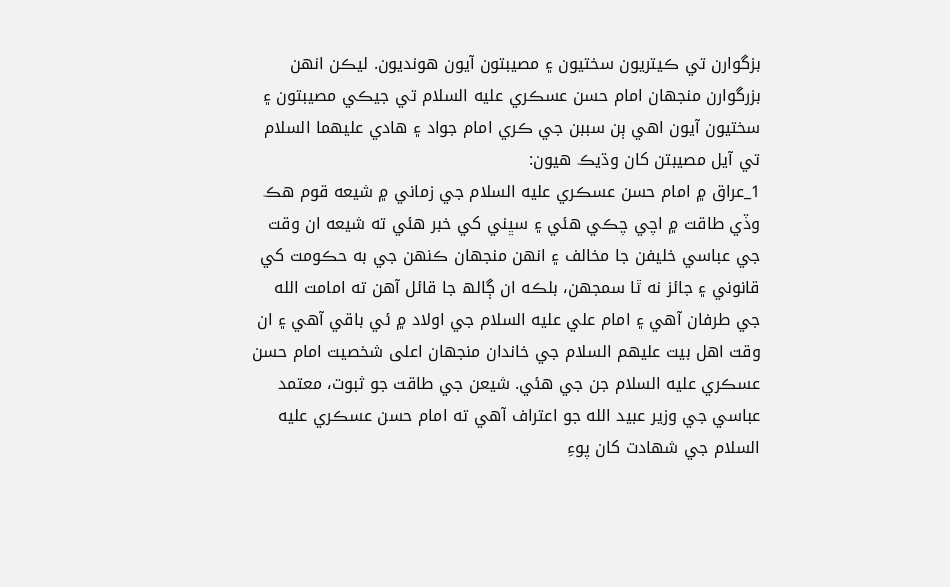بزگوارن تي ڪيتريون سختيون ۽ مصيبتون آيون هونديون. ليڪن انهن بزرگوارن منجهان امام حسن عسڪري عليه السلام تي جيڪي مصيبتون ۽ سختيون آيون اهي ٻن سببن جي ڪري امام جواد ۽ هادي عليهما السلام تي آيل مصيبتن کان وڌيڪ هيون:
1_عراق ۾ امام حسن عسڪري عليه السلام جي زماني ۾ شيعه قوم هڪ وڏي طاقت ۾ اچي چڪي هئي ۽ سڀني کي خبر هئي ته شيعه ان وقت جي عباسي خليفن جا مخالف ۽ انهن منجهان ڪنهن جي به حڪومت کي قانوني ۽ جائز نه ٿا سمجهن، بلڪه ان ڳالھ جا قائل آهن ته امامت الله جي طرفان آهي ۽ امام علي عليه السلام جي اولاد ۾ ئي باقي آهي ۽ ان وقت اهل بيت عليهم السلام جي خاندان منجهان اعلى شخصيت امام حسن عسڪري عليه السلام جن جي هئي. شيعن جي طاقت جو ثبوت، معتمد عباسي جي وزير عبيد الله جو اعتراف آهي ته امام حسن عسڪري عليه السلام جي شهادت کان پوءِ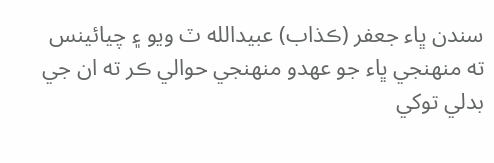سندن ڀاء جعفر (ڪذاب) عبيدالله ٽ ويو ۽ چيائينس ته منهنجي ڀاء جو عهدو منهنجي حوالي ڪر ته ان جي بدلي توکي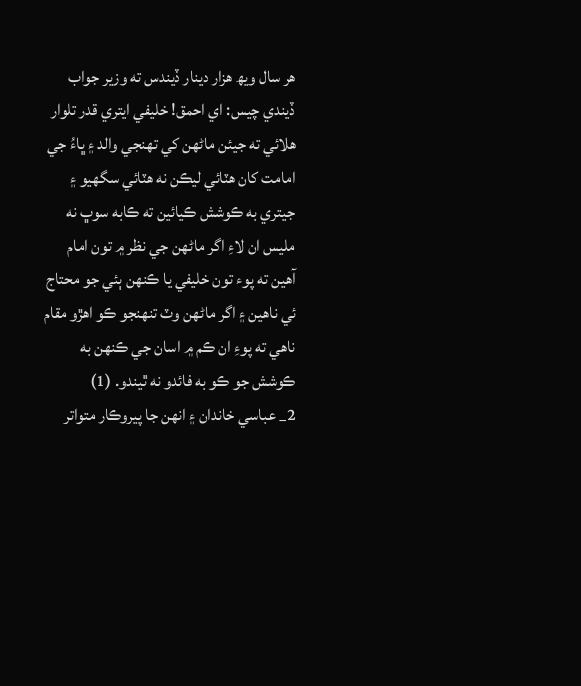هر سال ويھ هزار دينار ڏيندس ته وزير جواب ڏيندي چيس: اي احمق! خليفي ايتري قدر تلوار هلائي ته جيئن ماڻهن کي تهنجي والد ۽ ڀاءُ جي امامت کان هٽائي ليڪن نه هٽائي سگهيو ۽ جيتري به ڪوشش ڪيائين ته ڪابه سوڀ نه مليس ان لاءِ اگر ماڻهن جي نظر ۾ تون امام آهين ته پوء تون خليفي يا ڪنهن ٻئي جو محتاج ئي ناهين ۽ اگر ماڻهن وٽ تنهنجو ڪو اهڙو مقام ناهي ته پوءِ ان ڪم ۾ اسان جي ڪنهن به ڪوشش جو ڪو به فائدو نه ٿيندو. (1)
2_ عباسي خاندان ۽ انهن جا پيروڪار متواتر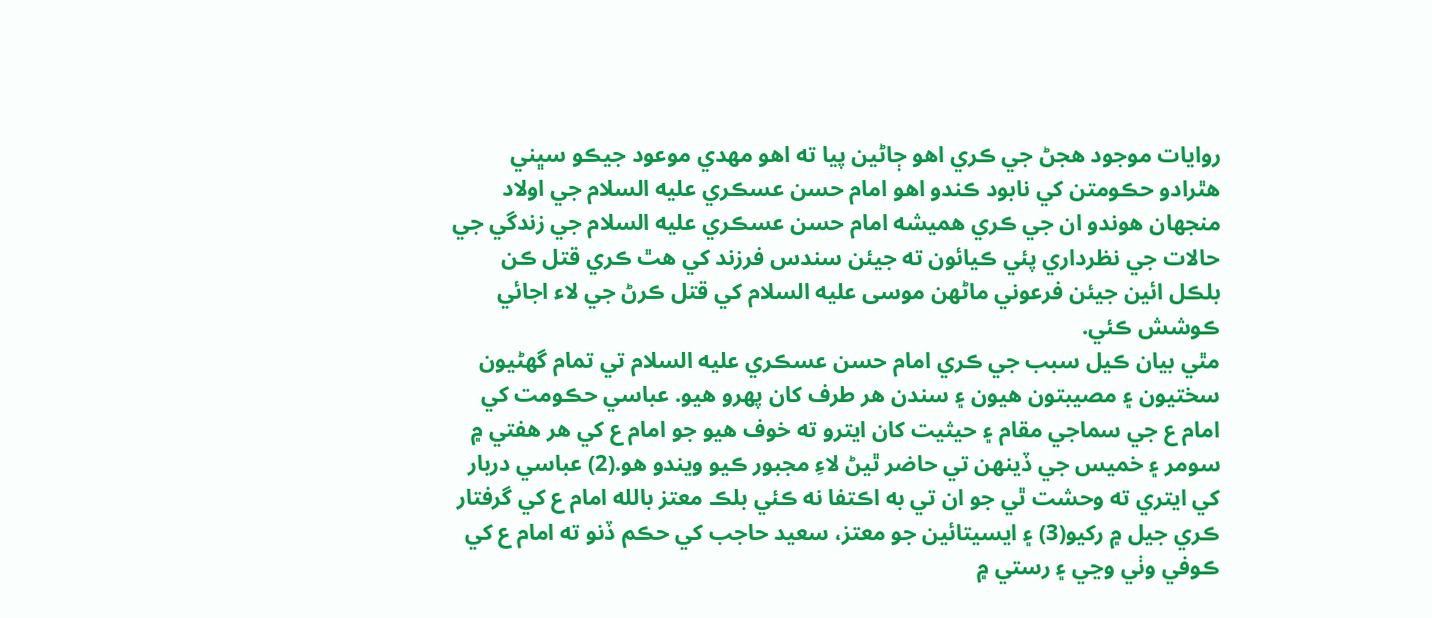روايات موجود هجڻ جي ڪري اهو ڄاڻين پيا ته اهو مهدي موعود جيڪو سڀني هٿرادو حڪومتن کي نابود ڪندو اهو امام حسن عسڪري عليه السلام جي اولاد منجهان هوندو ان جي ڪري هميشه امام حسن عسڪري عليه السلام جي زندگي جي حالات جي نظرداري پئي ڪيائون ته جيئن سندس فرزند کي هٿ ڪري قتل ڪن بلڪل ائين جيئن فرعوني ماڻهن موسى عليه السلام کي قتل ڪرڻ جي لاء اجائي ڪوشش ڪئي.
مٿي بيان ڪيل سبب جي ڪري امام حسن عسڪري عليه السلام تي تمام گهڻيون سختيون ۽ مصيبتون هيون ۽ سندن هر طرف کان پهرو هيو. عباسي حڪومت کي امام ع جي سماجي مقام ۽ حيثيت کان ايترو ته خوف هيو جو امام ع کي هر هفتي ۾ سومر ۽ خميس جي ڏينهن تي حاضر ٿيڻ لاءِ مجبور ڪيو ويندو هو.(2) عباسي دربار کي ايتري ته وحشت ٿي جو ان تي به اڪتفا نه ڪئي بلڪ معتز بالله امام ع کي گرفتار ڪري جيل ۾ رکيو(3) ۽ ايسيتائين جو معتز، سعيد حاجب کي حڪم ڏنو ته امام ع کي ڪوفي وٺي وڃي ۽ رستي ۾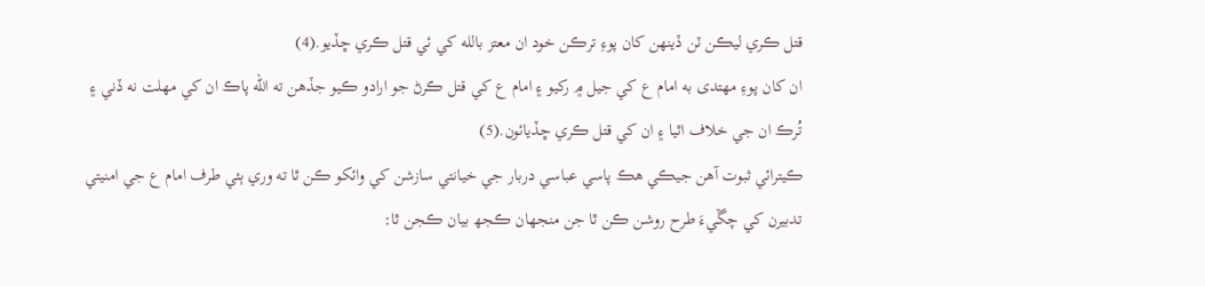قتل ڪري ليڪن ٽن ڏينهن کان پوءِ ترڪن خود ان معتز بالله کي ئي قتل ڪري ڇڏيو.(4)
ان کان پوءِ مهتدى به امام ع کي جيل ۾ رکيو ۽ امام ع کي قتل ڪرڻ جو ارادو ڪيو جڏهن ته الله پاڪ ان کي مهلت نه ڏني ۽ تُرڪ ان جي خلاف اٿيا ۽ ان کي قتل ڪري ڇڏيائون.(5)
ڪيترائي ثبوت آهن جيڪي هڪ پاسي عباسي دربار جي خيانتي سازشن کي وائکو ڪن ٿا ته وري ٻئي طرف امام ع جي امنيتي تدبيرن کي چڱيءَ طرح روشن ڪن ٿا جن منجهان ڪجھ بيان ڪجن ٿا: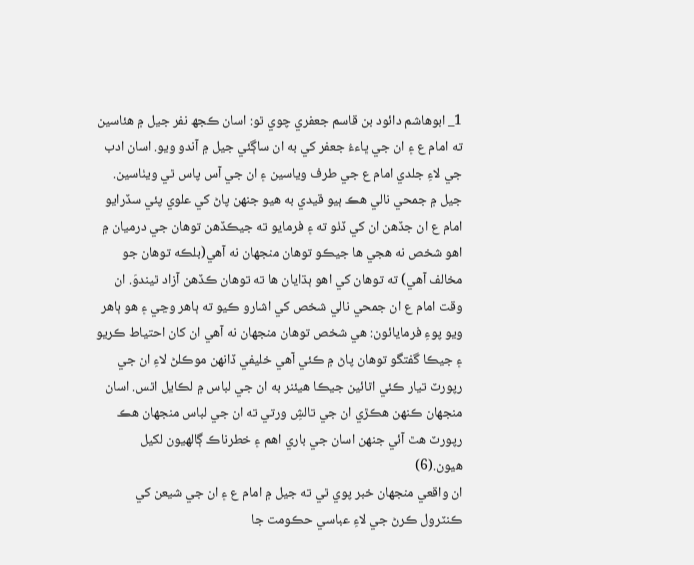1_ ابوهاشم دائود بن قاسم جعفري چوي ٿو: اسان ڪجھ نفر جيل ۾ هئاسين ته امام ع ۽ ان جي ڀاءءُ جعفر کي به ان ساڳئي جيل ۾ آندو ويو. اسان ادب جي لاءِ جلدي امام ع جي طرف وياسين ۽ ان جي آس پاس ٿي ويٺاسين. جيل ۾ جمحي نالي هڪ ٻيو قيدي به هيو جنهن پاڻ کي علوي پئي سڏرايو امام ع ان جڏهن ان کي ڏٺو ته ۽ فرمايو ته جيڪڏهن توهان جي درميان ۾ اهو شخص نه هجي ها جيڪو توهان منجهان نه آهي(بلڪه توهان جو مخالف آهي) ته توهان کي اهو ٻڌايان ها ته توهان ڪڏهن آزاد ٿيندوَ. ان وقت امام ع ان جمحي نالي شخص کي اشارو ڪيو ته ٻاهر وڃي ۽ هو ٻاهر ويو پوءِ فرمايائون: هي شخص توهان منجهان نه آهي ان کان احتياط ڪريو ۽ جيڪا گفتگو توهان پاڻ ۾ ڪئي آهي خليفي ڏانهن موڪلڻ لاءِ ان جي رپورٽ تيار ڪئي اٿائين جيڪا هيئنر به ان جي لباس ۾ لڪايل اٿس. اسان منجهان ڪنهن هڪڙي ان جي تالشِ ورتي ته ان جي لباس منجهان هڪ رپورٽ هٿ آئي جنهن اسان جي باري اهم ۽ خطرناڪ ڳالهيون لکيل هيون.(6)
ان واقعي منجهان خبر پوي ٿي ته جيل ۾ امام ع ۽ ان جي شيعن کي ڪنٽرول ڪرڻ جي لاءِ عباسي حڪومت جا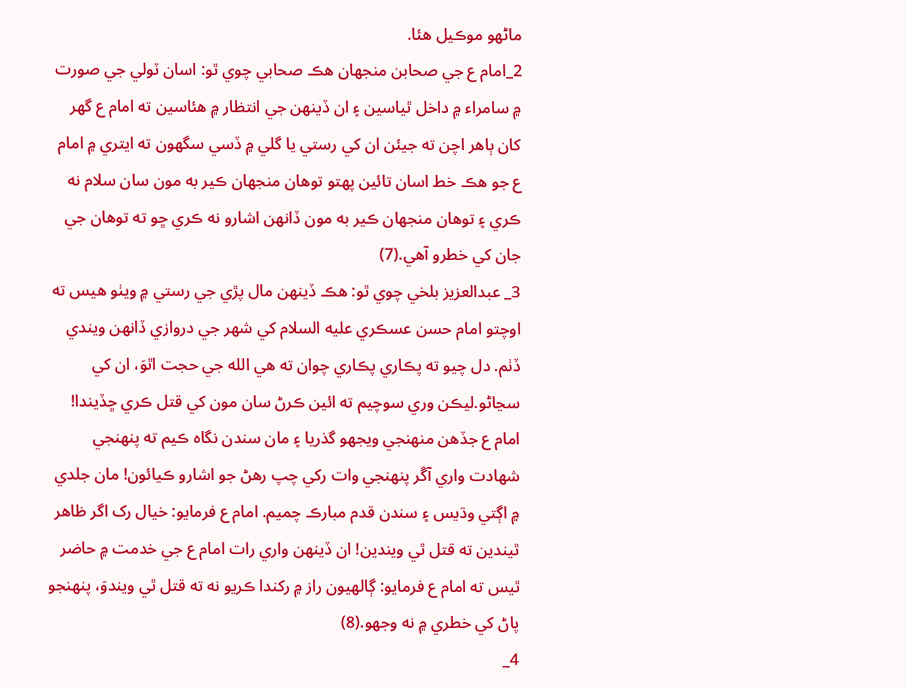ماڻهو موڪيل هئا.
2_امام ع جي صحابن منجهان هڪ صحابي چوي ٿو: اسان ٽولي جي صورت ۾ سامراء ۾ داخل ٿياسين ۽ ان ڏينهن جي انتظار ۾ هئاسين ته امام ع گهر کان ٻاهر اچن ته جيئن ان کي رستي يا گلي ۾ ڏسي سگهون ته ايتري ۾ امام ع جو هڪ خط اسان تائين پهتو توهان منجهان ڪير به مون سان سلام نه ڪري ۽ توهان منجهان ڪير به مون ڏانهن اشارو نه ڪري ڇو ته توهان جي جان کي خطرو آهي.(7)
3_ عبدالعزيز بلخي چوي ٿو: هڪ ڏينهن مال پڙي جي رستي ۾ ويٺو هيس ته اوچتو امام حسن عسڪري عليه السلام کي شهر جي دروازي ڏانهن ويندي ڏٺم. دل چيو ته پڪاري پڪاري چوان ته هي الله جي حجت اٿوَ، ان کي سڃاڻو.ليڪن وري سوچيم ته ائين ڪرڻ سان مون کي قتل ڪري ڇڏيندا! امام ع جڏهن منهنجي ويجهو گذريا ۽ مان سندن نگاه ڪيم ته پنهنجي شهادت واري آڱر پنهنجي وات رکي چپ رهڻ جو اشارو ڪيائون! مان جلدي ۾ اڳتي وڌيس ۽ سندن قدم مبارڪ چميم. امام ع فرمايو: خيال رک اگر ظاهر ٿيندين ته قتل ٿي ويندين! ان ڏينهن واري رات امام ع جي خدمت ۾ حاضر ٿيس ته امام ع فرمايو: ڳالهيون راز ۾ رکندا ڪريو نه ته قتل ٿي ويندوَ، پنهنجو پاڻ کي خطري ۾ نه وجهو.(8)
4_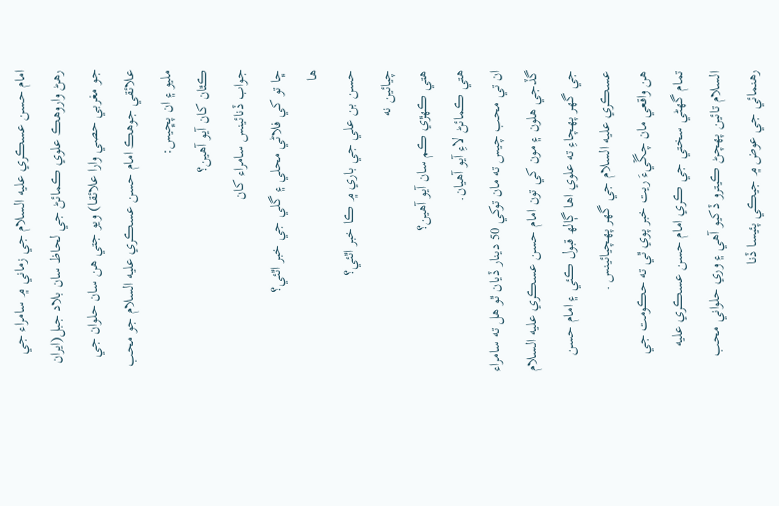امام حسن عسڪري عليه السلام جي زماني ۾ سامراء جي رهڻ واروهڪ علوي ڪمائڻ جي لحاظ سان بلاد جبل(ايران جو مغربي حصي وارا علائقا) ويو جتي هن سان حلوان جي علائقي جوهڪ امام حسن عسڪري عليه السلام جو محب مليو ۽ ان پڇيس:
ڪٿان کان آيو آهين؟
جواب ڏنائينس سامراء کان
ڇا تو کي فلاڻي محلي ۽ گلي جي خبر اٿئي؟
ها
حسن بن علي جي باري ۾ ڪا خبر اٿئي؟
چيائين نه
هتي ڪهڙي ڪم سان آيو آهين؟
هتي ڪمائڻ لاءِ آيو آهيان.
ان تي محب چيس ته مان توکي 50 دينار ڏيان ٿو هل ته سامراء گڏجي هلون ۽ مون کي تون امام حسن عسڪري عليه السلام جي گهر پهچاءِ ته علوي اها ڳالھ قبول ڪئي ۽ امام حسن عسڪري عليه السلام جي گهر پهچيائينس .
هن واقعي مان چڱيءَ ريت خبر پوي ٿي ته حڪومت جي تمام گهڻي سختي جي ڪري امام حسن عسڪري عليه السلام تائين پهچڻ ڪيترو ڏکيو آهي ۽ وري حلواني محب رهنمائي جي عوض ۾ جيڪي پئيسا ڏنا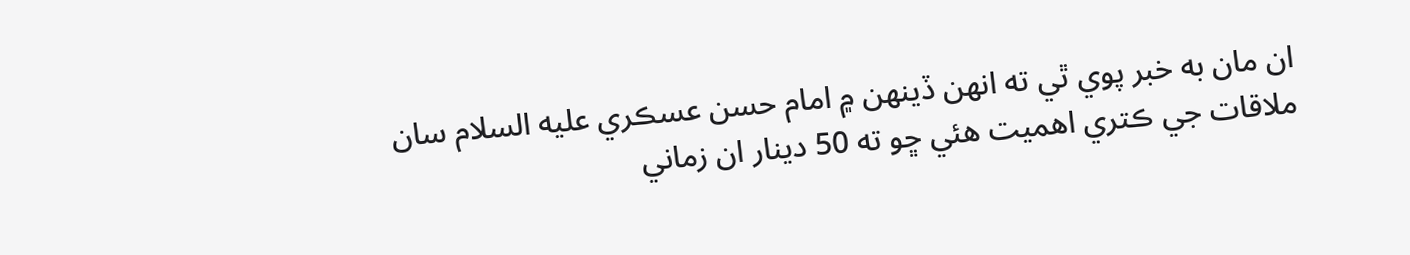ان مان به خبر پوي ٿي ته انهن ڏينهن ۾ امام حسن عسڪري عليه السلام سان ملاقات جي ڪتري اهميت هئي ڇو ته 50 دينار ان زماني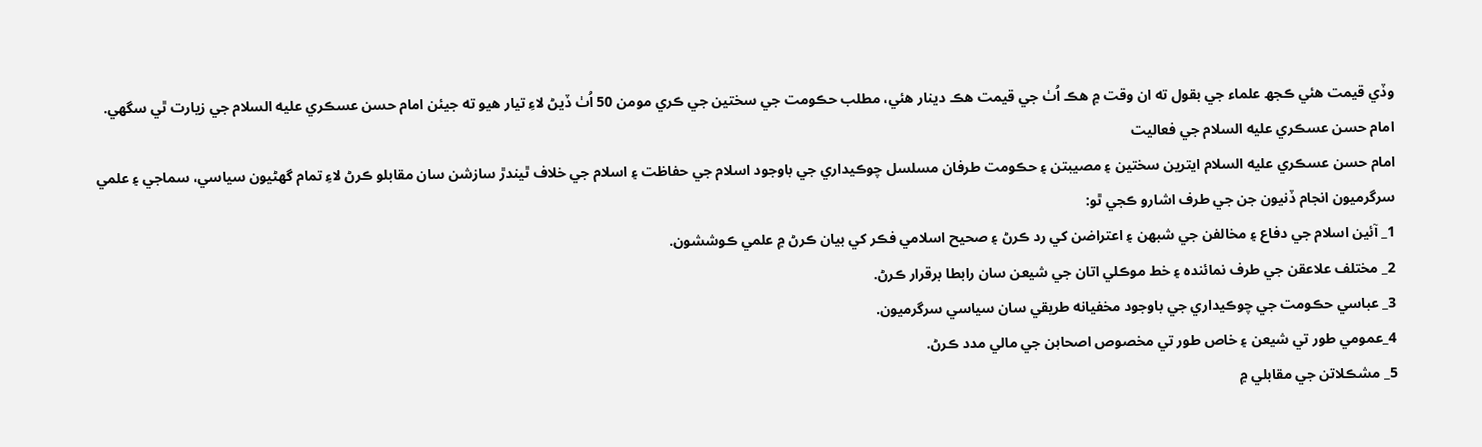وڏي قيمت هئي ڪجھ علماء جي بقول ته ان وقت ۾ هڪ اُٺ جي قيمت هڪ دينار هئي، مطلب حڪومت جي سختين جي ڪري مومن 50 اُٺ ڏيڻ لاءِ تيار هيو ته جيئن امام حسن عسڪري عليه السلام جي زيارت ٿي سگهي.
امام حسن عسڪري عليه السلام جي فعاليت
امام حسن عسڪري عليه السلام ايترين سختين ۽ مصيبتن ۽ حڪومت طرفان مسلسل چوڪيداري جي باوجود اسلام جي حفاظت ۽ اسلام جي خلاف ٿيندڙ سازشن سان مقابلو ڪرڻ لاءِ تمام گهڻيون سياسي، سماجي ۽ علمي سرگرميون انجام ڏنيون جن جي طرف اشارو ڪجي ٿو:
1_ آئين اسلام جي دفاع ۽ مخالفن جي شبهن ۽ اعتراضن کي رد ڪرڻ ۽ صحيح اسلامي فڪر کي بيان ڪرڻ ۾ علمي ڪوششون.
2_ مختلف علاعقن جي طرف نمائنده ۽ خط موڪلي اتان جي شيعن سان رابطا برقرار ڪرڻ.
3_ عباسي حڪومت جي چوڪيداري جي باوجود مخفيانه طريقي سان سياسي سرگرميون.
4_عمومي طور تي شيعن ۽ خاص طور تي مخصوص اصحابن جي مالي مدد ڪرڻ.
5_ مشڪلاتن جي مقابلي ۾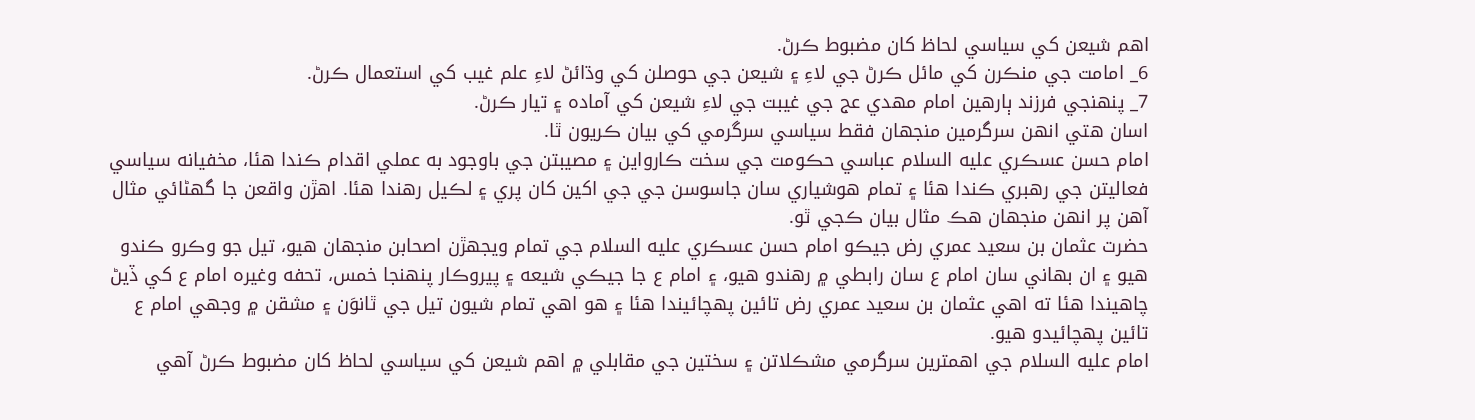اهم شيعن کي سياسي لحاظ کان مضبوط ڪرڻ.
6_ امامت جي منڪرن کي مائل ڪرڻ جي لاءِ ۽ شيعن جي حوصلن کي وڌائڻ لاءِ علم غيب کي استعمال ڪرڻ.
7_ پنهنجي فرزند ٻارهين امام مهدي عج جي غيبت جي لاءِ شيعن کي آماده ۽ تيار ڪرڻ.
اسان هتي انهن سرگرمين منجهان فقط سياسي سرگرمي کي بيان ڪريون ٿا.
امام حسن عسڪري عليه السلام عباسي حڪومت جي سخت ڪارواين ۽ مصيبتن جي باوجود به عملي اقدام ڪندا هئا، مخفيانه سياسي فعاليتن جي رهبري ڪندا هئا ۽ تمام هوشياري سان جاسوسن جي جي اکين کان پري ۽ لڪيل رهندا هئا. اهڙن واقعن جا گهڻائي مثال آهن پر انهن منجهان هڪ مثال بيان ڪجي ٿو.
حضرت عثمان بن سعيد عمري رض جيڪو امام حسن عسڪري عليه السلام جي تمام ويجهڙن اصحابن منجهان هيو، تيل جو وڪرو ڪندو هيو ۽ ان بهاني سان امام ع سان رابطي ۾ رهندو هيو، ۽ امام ع جا جيڪي شيعه ۽ پيروڪار پنهنجا خمس، تحفه وغيره امام ع کي ڏيڻ چاهيندا هئا ته اهي عثمان بن سعيد عمري رض تائين پهچائيندا هئا ۽ هو اهي تمام شيون تيل جي ٿانوَن ۽ مشقن ۾ وجهي امام ع تائين پهچائيدو هيو.
امام عليه السلام جي اهمترين سرگرمي مشڪلاتن ۽ سختين جي مقابلي ۾ اهم شيعن کي سياسي لحاظ کان مضبوط ڪرڻ آهي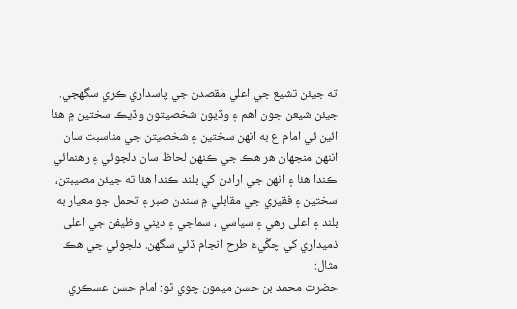ته جيئن تشيع جي اعلي مقصدن جي پاسداري ڪري سگهجي. جيئن شيعن جون اهم ۽ وڏيون شخصيتون وڏيڪ سختين ۾ هئا ائين ئي امام ع به انهن سختين ۽ شخصيتن جي مناسبت سان اننهن منجهان هر هڪ جي ڪنهن لحاظ سان دلجوئي ۽ رهنمائي ڪندا هئا ۽ انهن جي ارادن کي بلند ڪندا هئا ته جيئن مصيبتن، سختين ۽ فقيري جي مقابلي ۾ سندن صبر ۽ تحمل جو معيار به بلند ۽ اعلى رهي ۽ سياسي ، سماجي ۽ ديني وظيفن جي اعلى ذميداري کي چڱيءَ طرح انجام ڏئي سگهن. دلجوئي جي هڪ مثال:
حضرت محمد بن حسن ميمون چوي ٿو: امام حسن عسڪري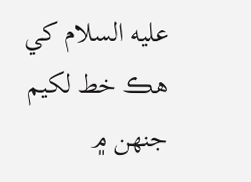عليه السلام کي هڪ خط لکيم جنهن ۾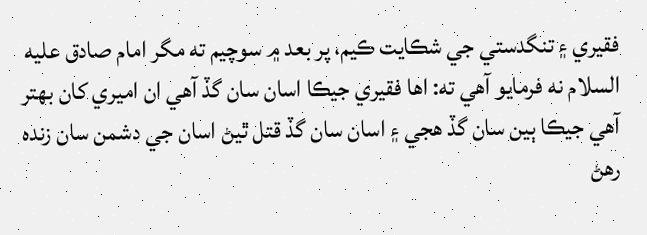فقيري ۽ تنگدستي جي شڪايت ڪيم، پر بعد ۾ سوچيم ته مگر امام صادق عليه السلام نه فرمايو آهي ته: اها فقيري جيڪا اسان سان گڏ آهي ان اميري کان بهتر آهي جيڪا ٻين سان گڏ هجي ۽ اسان سان گڏ قتل ٿيڻ اسان جي دشمن سان زنده رهڻ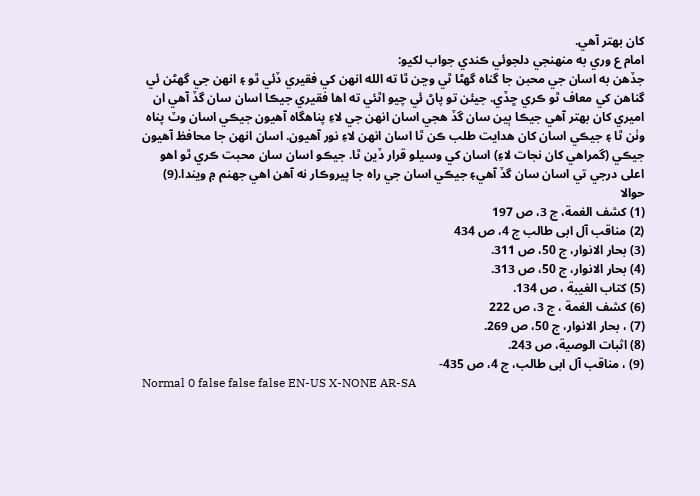کان بهتر آهي.
امام ع وري به منهنجي دلجوئي ڪندي جواب لکيو:
جڏهن به اسان جي محبن جا گناه گهڻا ٿي وڃن ٿا ته الله انهن کي فقيري ڏئي ٿو ۽ انهن جي گهڻن ئي گناهن کي معاف ٿو ڪري ڇڏي. جيئن تو پاڻ ئي چيو اٿئي ته اها فقيري جيڪا اسان سان گڏ آهي ان اميري کان بهتر آهي جيڪا ٻين سان گڏ هجي اسان انهن جي لاءِ پناهگاه آهيون جيڪي اسان وٽ پناه وٺن ٿا ۽ جيڪي اسان کان هدايت طلب ڪن ٿا اسان انهن لاءِ نور آهيون. اسان انهن جا محافظ آهيون جيڪي (گمراهي کان نجات لاءِ) اسان کي وسيلو قرار ڏين ٿا. جيڪو اسان سان محبت ڪري ٿو اهو اعلى درجي تي اسان سان گڏ آهي۽ جيڪي اسان جي راه جا پيروڪار نه آهن اهي جهنم ۾ ويندا.(9)
حوالا
(1) کشف الغمة، ج 3، ص 197
(2) مناقب آل ابی طالب ج 4، ص 434
(3) بحار الانوار، ج 50، ص 311.
(4) بحار الانوار، ج 50، ص 313.
(5) کتاب الغیبة ، ص 134.
(6) کشف الغمة ، ج 3، ص 222
(7) ، بحار الانوار، ج 50، ص 269.
(8) اثبات الوصیة، ص 243.
(9) ، مناقب آل ابی طالب، ج 4، ص 435-
Normal 0 false false false EN-US X-NONE AR-SA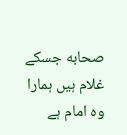صحابه جسکے غلام ہیں ہمارا وہ امام ہے